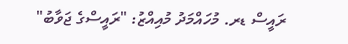ރައީސް ޑރ. މުހައްމަދު މުއިއްޒު: "ރައީސްގެ ޖަވާބު"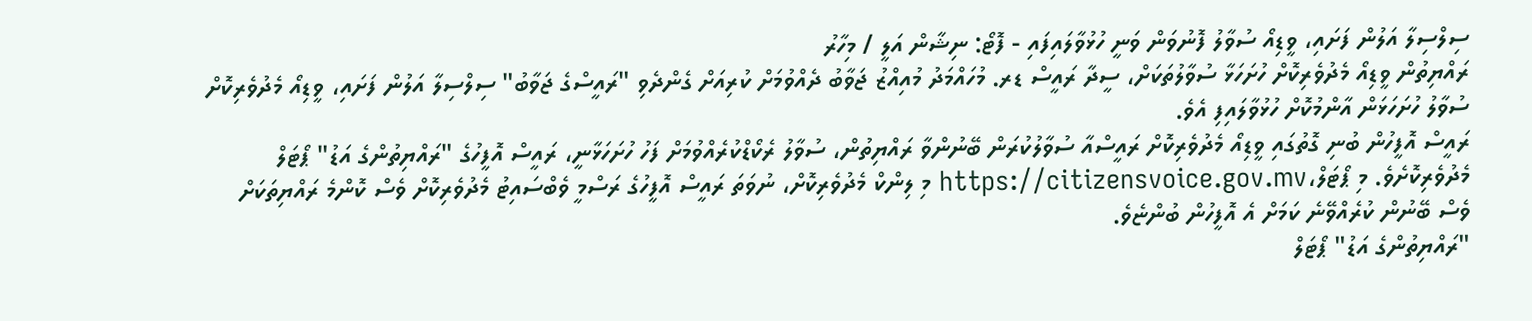ސިލްސިލާ އަލުން ފަށައި، ވީޑިއޯ ސުވާލު ފޮނުވަން ވަނީ ހުޅުވާލައިފައި - ފޮޓޯ: ނިޝާން އަލީ / މިހާރު
ރައްޔިތުން ވީޑިއޯ މެދުވެރިކޮށް ހުށަހަޅާ ސުވާލުތަކަށް، ސީދާ ރައީސް ޑރ. މުހައްމަދު މުއިއްޒު ޖަވާބު ދެއްވުމަށް ކުރިއަށް ގެންދެވި "ރައީސްގެ ޖަވާބު" ސިލްސިލާ އަލުން ފަށައި، ވީޑިއޯ މެދުވެރިކޮށް ސުވާލު ހުށަހަޅަން އާންމުކޮށް ހުޅުވާލައިފި އެވެ.
ރައީސް އޮފީހުން ބުނި ގޮތުގައި ވީޑިއޯ މެދުވެރިކޮށް ރައީސްއާ ސުވާލުކުރަން ބޭނުންވާ ރައްޔިތުން، ސުވާލު ރެކޯޑްކުރެއްވުމަށް ފަހު ހުށަހަޅާނީ، ރައީސް އޮފީހުގެ "ރައްޔިތުންގެ އަޑު" ޕޯޓަލް މެދުވެރިކޮށެވެ. މި ޕޯޓަލް،https://citizensvoice.gov.mv މި ލިންކް މެދުވެރިކޮށް، ނުވަތަ ރައީސް އޮފީހުގެ ރަސްމީ ވެބްސައިޓު މެދުވެރިކޮށް ވެސް ކޮންމެ ރައްޔިތަކަށް ވެސް ބޭނުން ކުރެއްވޭނެ ކަމަށް އެ އޮފީހުން ބުންޏެވެ.
"ރައްޔިތުންގެ އަޑު" ޕޯޓަލް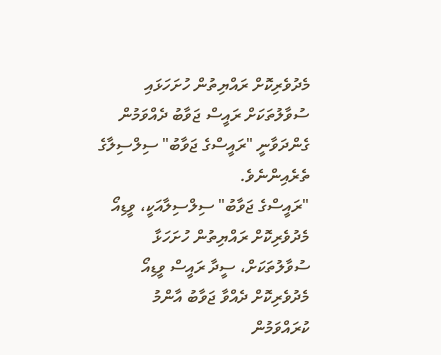މެދުވެރިކޮށް ރައްޔިތުން ހުށަހަޅައި ސުވާލުތަކަށް ރައީސް ޖަވާބު ދެއްވަމުން ގެންދަވާނީ "ރައީސްގެ ޖަވާބު" ސިލްސިލާގެ ތެރެއިންނެވެ.
"ރައީސްގެ ޖަވާބު" ސިލްސިލާއަކީ، ވީޑިއޯ މެދުވެރިކޮށް ރައްޔިތުން ހުށަހަޅާ ސުވާލުތަކަށް، ސީދާ ރައީސް ވީޑިއޯ މެދުވެރިކޮށް ދެއްވާ ޖަވާބު އާންމު ކުރައްވަމުން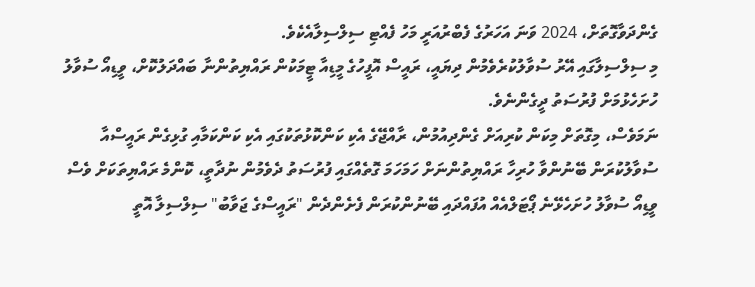ގެންދަވާގޮތަށް، 2024 ވަނަ އަހަރުގެ ފެބްރުއަރީ މަހު ފެއްޓި ސިލްސިލާއެކެވެ.
މި ސިލްސިލާގައި އޭރު ސުވާލުކުރެވެމުން ދިޔައީ، ރައީސް އޮފީހުގެ މީޑިއާ ޓީމަކުން ރައްޔިތުންނާ ބައްދަލުކޮށް، ވީޑިއޯ ސުވާލު ހުށަހެޅުމަށް ފުރުސަތު ދީގެންނެވެ.
ނަމަވެސް، މިގޮތަށް މިކަން ކުރިއަށް ގެންދިއުމުން، ރާއްޖޭގެ އެކި ކަންކޮޅުތަކުގައި އެކި ކަންކަމާއި ގުޅިގެން ރައީސްއާ ސުވާލުކުރަން ބޭނުންވާ ހުރިހާ ރައްޔިތުންނަށް ހަމަހަމަ ގޮތެއްގައި ފުރުސަތު ދެވެމުން ނުދާތީ، ކޮންމެ ރައްޔިތަކަށް ވެސް ވީޑިއޯ ސުވާލު ހުށަހެޅޭނެ ޕޯޓަލްއެއް އުފައްދައި ބޭނުންކުރަން ފެށެންދެން "ރައީސްގެ ޖަވާބު" ސިލްސިލާ އޮތީ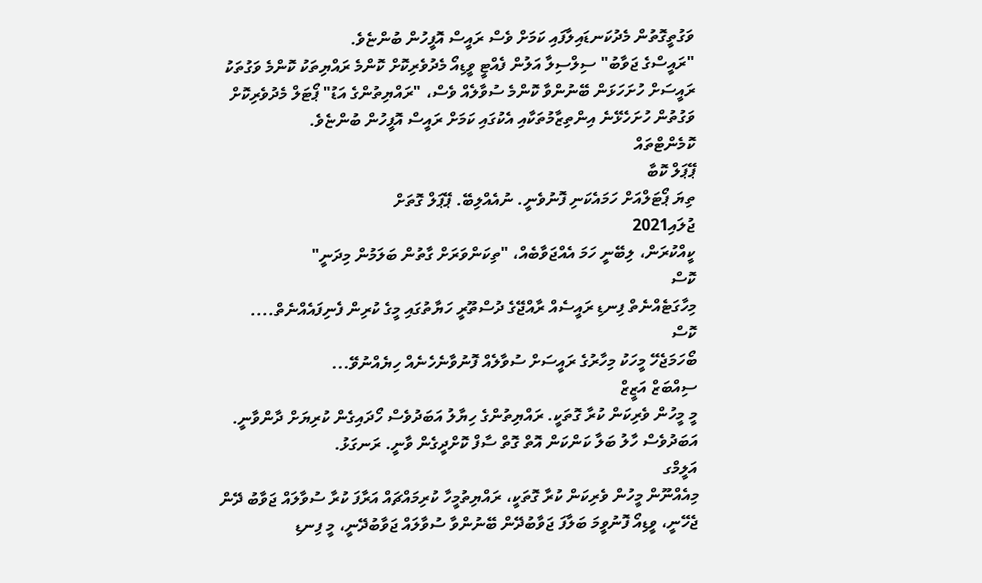ވަގުތީގޮތުން މެދުކަނޑައިލާފައި ކަމަށް ވެސް ރައީސް އޮފީހުން ބުންޏެވެ.
"ރައީސްގެ ޖަވާބު" ސިލްސިލާ އަލުން ފެއްޓީ ވީޑިއޯ މެދުވެރިކޮށް ކޮންމެ ރައްޔިތަކު ކޮންމެ ވަގުތަކު ރައީސަށް ހުށަހަޅަން ބޭނުންވާ ކޮންމެ ސުވާލެއް ވެސް، "ރައްޔިތުންގެ އަޑު" ޕޯޓަލް މެދުވެރިކޮށް ވަގުތުން ހުށަހެޅޭނެ އިންތިޒާމުތަކާއި އެކުގައި ކަމަށް ރައީސް އޮފީހުން ބުންޏެވެ.
ކޮމެންޓްތައް
ޕޭޕަލް ކޮބާ
ތިޔަ ޕޯޓަލްއަށް ހަމައެކަނި ފޮނުވެނީ. ނުއެއްލިބޭ. ޕޭޕަލް ގޮތަށް
ޖުލައި2021
ކީއްކުރަން، ލިބޭނީ ހަމަ އެއްޖަވާބެއް، "ތިކަންވަރަށް ގާތުން ބަލަމުން މިދަނީ"
ކޮސް
މިހާގަޓެއްނެތް ފިނޑި ރައީސެއް ރާއްޖޭގެ ދުސްތޫރީ ހަޔާތުގައި މީގެ ކުރިން ފެނިފައެއްނެތް....
ކޮސް
ބޯހަމަޖެހޭ މީހަކު މިހާރުގެ ރައީސަށް ސުވާލެއް ފޮނުވާނެހެނެއް ހިޔެއްނުވޭ...
ސިއްބަޒް އަޒީޒް
މީ މީހުން ވެރިކަން ކުރާ ގޮތަކީ. ރައްޔިތުންގެ ހިޔާލު އަބަދުވެސް ހޯދައިގެން ކުރިޔަށް ދާންވާނީ. އަބަދުވެސް ހާލު ބަލާ ކަންކަން އޮތް ގޮތް ސާފް ކޮށްދީގެން ވާނީ. ރަނގަޅު.
އަލީމްގ
މިއެއްނޫން މީހުން ވެރިކަން ކުރާ ގޮތަކީ، ރައްޔިތުމީހާ ކުރިމައްޗައް އަރާފަ ކުރާ ސުވާލައް ޖަވާބު ދޭން ޖެހޭނީ، ވީޑިއޯ ފޮނުވީމަ ބަލާފަ ޖަވާބުދޭން ބޭނުންވާ ސުވާލައް ޖަވާބުދޭނީ، މީ ފިނޑި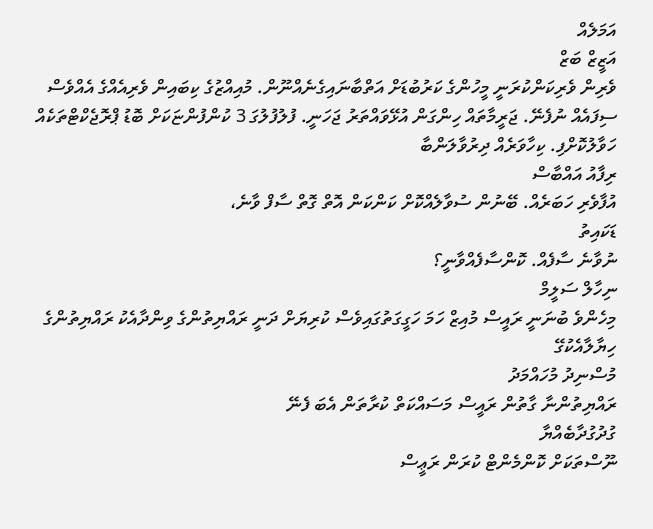އަމަލެއް
އަޒީޒް ބަޒް
ވެރިން ވެރިކަންކުރަނީ މީހުންގެ ކަރުބުޑަށް އަތްބާނައިގެނެއްނޫން. މުއިއްޒުގެ ކިބައިން ވެރިއެއްގެ އެއްވެސް ސިފައެއް ނުފެނޭ. ޖަރީމާތައް ހިންގަން އުޅޭވައްތަރު ޖަހަނީ. ފުލުފުލުގަ 3 ކުންފުންޏަކަށް ބޮޑު ޕްރޮޖެކްޓްތަކެއް ހަވާލުކޮށްފި. ކިހާވަރެއް ދިރުވާލަންބާ
ރިފާއު އައްބާސް
އުފާވެރި ހަބަރެއް. ބޭނުން ސުވާލެއްކޮށް ކަންކަން އޮތް ގޮތް ސާފް ވާނެ،
ޑަކައިތު
ނުވާނެ ސާފެއް. ކޮންސާފެއްވާނީ؟
ނިހާލް ސަލީމް
މިހެންވެ ބުނަނީ ރައީސް މުއިޒް ހަމަ ހަގީގަތުގައިވެސް ކުރިޔަށް ދަނީ ރައްޔިތުންގެ ވިންދާއެކު ރައްޔިތުންގެ ހިޔާލާއެކުގޭ
މުސްނިދު މުހައްމަދު
ރައްޔިތުންނާ ގާތުން ރައީސް މަސައްކަތް ކުރާތަން އެބަ ފެނޭ
ގުދުގުދާބެއްޔާ
ނޫސްތަކަށް ކޮންމެންޓް ކުރަން ރަޢީސް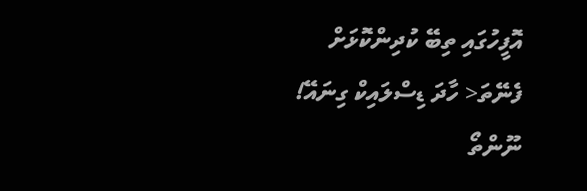އޮފީހުގައި ތިބޭ ކުދިންކޮޅަށް ފެނޭތަ< ހާދަ ޑިސްލައިކް ގިނައޭ!
ނޫންތޯ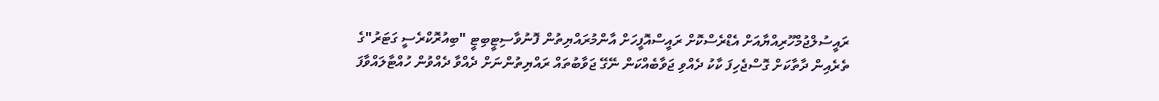ރައީސުލްޖުމްހޫރިއްޔާއަށް އެޑްރެސްކޮށް ރައީސްއޮފީހަށް އާންމުރައްޔިތުން ފޮނުވާސިޓީބިޓީ "ބިއުރޮކްރެސީ ގަޓަރު"ގެ ތެރެއިން ދާތާކަށް ގޮސްޖެހިފަ ކާކު ދެއްވި ޖަވާބެއްކަން ނޭގޭ ޖަވާބުތައް ރައްޔިތުންނަށް ދެއްވާ ދެއްވުން ހުއްޓާލައްވާފަ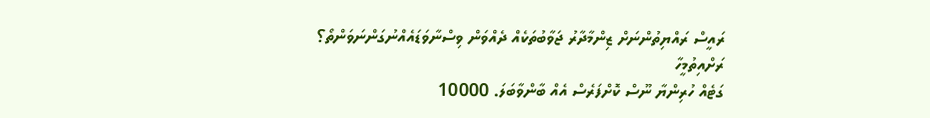ރައީސް ރައްޔިތުންނަށް ޒިންމާދާރު ޖަވާބުތަކެއް ދެއްވަން ވިސްނާވަޑައެއްނުގަންނަވަންތޯ؟
ރަށްއިތުމީހާ
ގަޓެއް ހުރިންޔާ ނޫސް ކޮށްފަރެސް އެއް ބާންވާބަލަ. 10000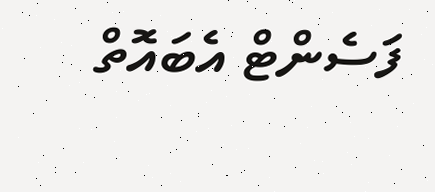ފަސެންޓް އެބައޮތް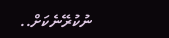ނުކުރޭނެކަށް..